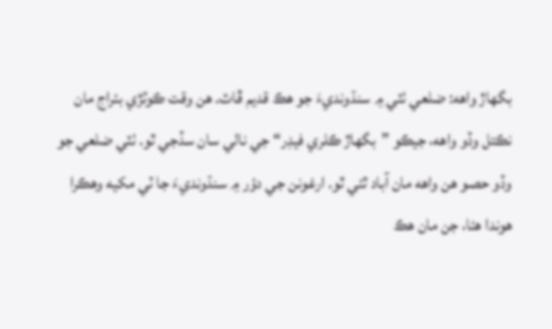بگهاڙ واهه: ضلعي ٺٽي ۾ سنڌونديءَ جو هڪ قديم ڦاٽ. هن وقت ڪوٽڙي بئراج مان نڪتل وڏو واهه، جيڪو ”بگهاڙ ڪلري فيڊر“ جي نالي سان سڏجي ٿو. ٺٽي ضلعي جو وڏو حصو هن واهه مان آباد ٿئي ٿو. ارغونن جي دؤر ۾ سنڌونديءَ جا ٽي مکيه وهڪرا هوندا هئا، جن مان هڪ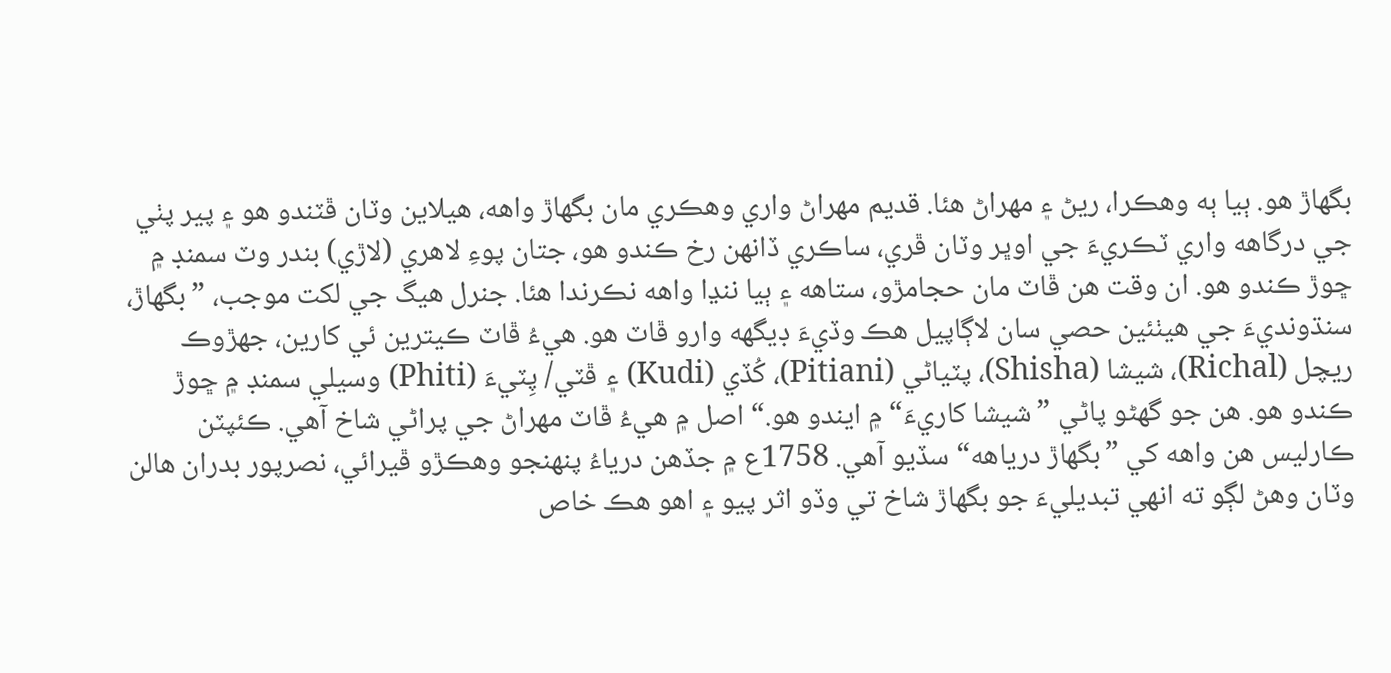بگهاڙ هو. ٻيا ٻه وهڪرا، ريڻ ۽ مهراڻ هئا. قديم مهراڻ واري وهڪري مان بگهاڙ واهه، هيلاين وٽان ڦٽندو هو ۽ پير پٺي جي درگاهه واري ٽڪريءَ جي اوڀر وٽان ڦري، ساڪري ڏانهن رخ ڪندو هو، جتان پوءِ لاهري (لاڙي) بندر وٽ سمنڊ ۾ ڇوڙ ڪندو هو. ان وقت هن ڦاٽ مان حجامڙو، ستاهه ۽ ٻيا ننڍا واهه نڪرندا هئا. جنرل هيگ جي لکت موجب، ”بگهاڙ، سنڌونديءَ جي هيٺئين حصي سان لاڳاپيل هڪ وڏيءَ ڊيگهه وارو ڦاٽ هو. هيءُ ڦاٽ ڪيترين ئي کارين، جهڙوڪ ريچل (Richal)، شيشا (Shisha)، پٽياڻي (Pitiani)، کُڏي (Kudi) ۽ ڦٽي/ پِٽيءَ (Phiti) وسيلي سمنڊ ۾ ڇوڙ ڪندو هو. هن جو گهڻو پاڻي ”شيشا کاريءَ“ ۾ ايندو هو.“ اصل ۾ هيءُ ڦاٽ مهراڻ جي پراڻي شاخ آهي. ڪئپٽن ڪارليس هن واهه کي ”بگهاڙ درياهه“ سڏيو آهي. 1758ع ۾ جڏهن درياءُ پنهنجو وهڪڙو ڦيرائي، نصرپور بدران هالن وٽان وهڻ لڳو ته انهي تبديليءَ جو بگهاڙ شاخ تي وڏو اثر پيو ۽ اهو هڪ خاص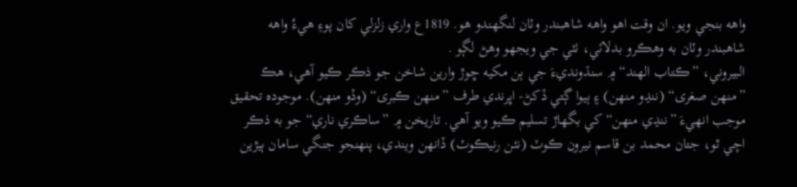واهه بنجي ويو. ان وقت اهو واهه شاهبندر وٽان لنگهندو هو. 1819ع واري زلزلي کان پوءِ هيءُ واهه شاهبندر وٽان به وهڪرو بدلائي، ٺٽي جي ويجهو وهڻ لڳو .
البيروني، ”ڪتاب الهند“ ۾ سنڌونديءَ جي ٻن مکيه ڇوڙ وارين شاخن جو ذڪر ڪيو آهي، هڪ ”منهن صغرى“ (ننڍو منهن) ۽ ٻيوا ڳتي ڏکڻ- اڀرندي طرف ”منهن ڪبرى“ (وڏو منهن). موجوده تحقيق موجب انهيءَ ”ننڍي منهن“ کي بگهاڙ تسليم ڪيو ويو آهي. تاريخن ۾ ”ساڪري ناري“ جو به ذڪر اچي ٿو، جتان محمد بن قاسم نيرون ڪوٽ (نئن رنيڪوٽ) ڏانهن ويندي، پنهنجو جنگي سامان ٻيڙين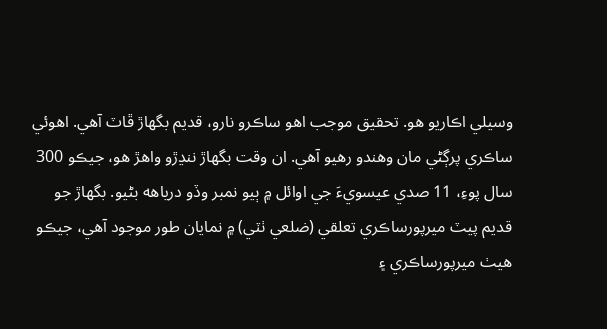وسيلي اڪاريو هو. تحقيق موجب اهو ساڪرو نارو، قديم بگهاڙ ڦاٽ آهي. اهوئي ساڪري پرڳڻي مان وهندو رهيو آهي. ان وقت بگهاڙ ننڍڙو واهڙ هو، جيڪو 300 سال پوءِ، 11 صدي عيسويءَ جي اوائل ۾ ٻيو نمبر وڏو درياهه بڻيو. بگهاڙ جو قديم پيٽ ميرپورساڪري تعلقي (ضلعي ٺٽي) ۾ نمايان طور موجود آهي، جيڪو هيٺ ميرپورساڪري ۽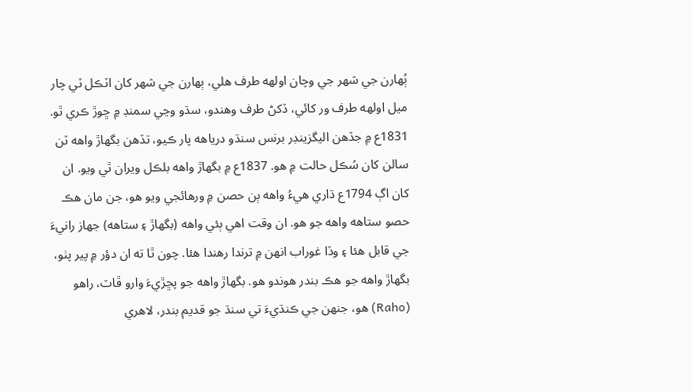ٻُهارن جي شهر جي وچان اولهه طرف هلي، ٻهارن جي شهر کان اٽڪل ٽي چار ميل اولهه طرف ور کائي، ڏکڻ طرف وهندو، سڌو وڃي سمنڊ ۾ ڇوڙ ڪري ٿو. 1831ع ۾ جڏهن اليگزينڊر برنس سنڌو درياهه پار ڪيو، تڏهن بگهاڙ واهه ٽن سالن کان سُڪل حالت ۾ هو. 1837ع ۾ بگهاڙ واهه بلڪل ويران ٿي ويو. ان کان اڳ 1794ع ڌاري هيءُ واهه ٻن حصن ۾ ورهائجي ويو هو، جن مان هڪ حصو ستاهه واهه جو هو. ان وقت اهي ٻئي واهه (بگهاڙ ۽ ستاهه) جهاز رانيءَ جي قابل هئا ۽ وڏا غوراب انهن ۾ ترندا رهندا هئا. چون ٿا ته ان دؤر ۾ پير پٺو، بگهاڙ واهه جو هڪ بندر هوندو هو. بگهاڙ واهه جو پڇڙيءَ وارو ڦاٽ، راهو (Raho) هو، جنهن جي ڪنڌيءَ تي سنڌ جو قديم بندر، لاهري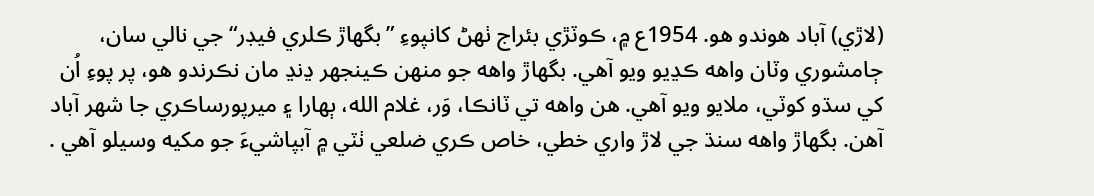(لاڙي) آباد هوندو هو. 1954ع ۾، ڪوٽڙي بئراج ٺهڻ کانپوءِ ”بگهاڙ ڪلري فيڊر“ جي نالي سان، ڄامشوري وٽان واهه ڪڍيو ويو آهي. بگهاڙ واهه جو منهن ڪينجهر ڍنڍ مان نڪرندو هو، پر پوءِ اُن کي سڌو کوٽي، ملايو ويو آهي. هن واهه تي ٽانڪا، وَر، غلام الله، ٻهارا ۽ ميرپورساڪري جا شهر آباد آهن. بگهاڙ واهه سنڌ جي لاڙ واري خطي، خاص ڪري ضلعي ٺٽي ۾ آبپاشيءَ جو مکيه وسيلو آهي .